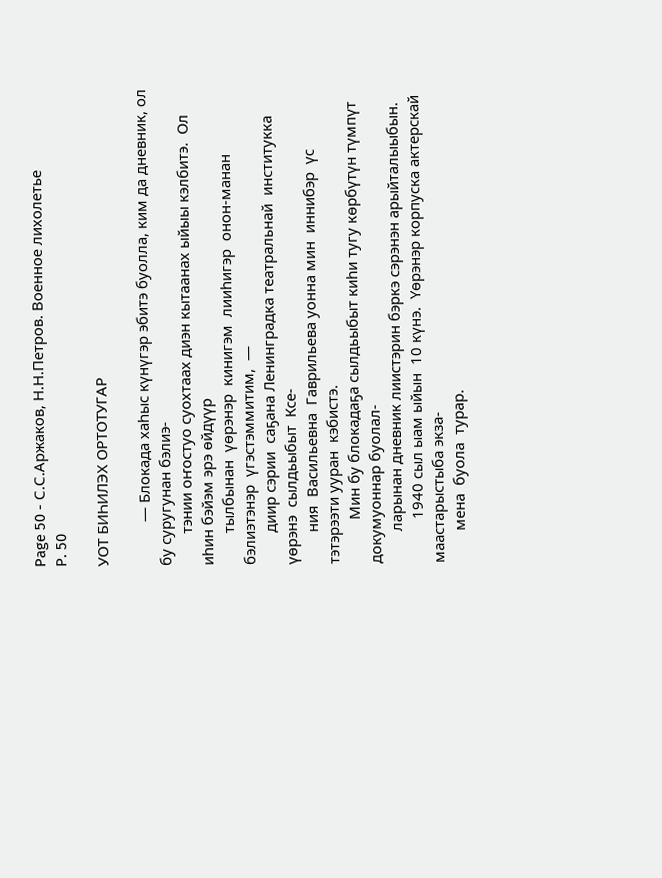Page 50 - С.С.Аржаков, Н.Н.Петров. Военное лихолетье
P. 50

УОТ БИҺИЛЭХ ОРТОТУГАР

           — Блокада хаһыс күнүгэр эбитэ буолла, ким да дневник, ол бу суругунан бэлиэ-
        тэнии оҥостуо суохтаах диэн кытаанах ыйыы кэлбитэ.  Ол иһин бэйэм эрэ өйдүүр
        тылбынан  үөрэнэр  кинигэм  лииһигэр  онон-манан  бэлиэтэнэр  үгэстэммитим,  —
        диир сэрии  саҕана Ленинградка театральнай  институкка  үөрэнэ  сылдьыбыт  Ксе-
        ния  Васильевна  Гаврильева уонна мин  иннибэр  үс тэтэрээти ууран  кэбистэ.
           Мин бу блокадаҕа сылдьыбыт киһи тугу көрбүтүн түмпүт докумуоннар буолал-
        ларынан дневник лиистэрин бэркэ сэрэнэн арыйталыыбын.
           1940 сыл ыам ыйын  10 күнэ.  Үөрэнэр корпуска актерскай маастарыстыба экза-
        мена  буола  турар.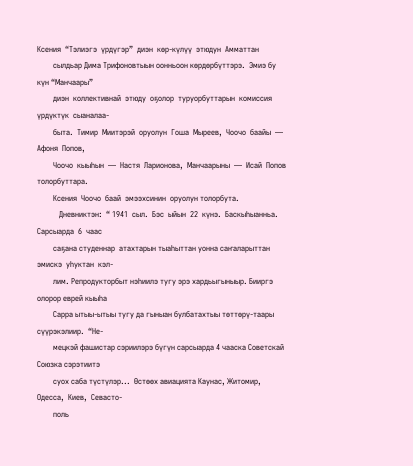Ксения  “Тэлиэгэ  үрдүгэр”  диэн  көр-күлүү  этюдун  Амматтан
        сылдьар Дима Трифоновтыын оонньоон көрдөрбүттэрэ.  Эмиэ бу күн “Манчаары”
        диэн  коллективнай  этюду  оҕолор  туруорбуттарын  комиссия  үрдүктүк  сыаналаа-
        быта.  Тимир  Миитэрэй  оруолун  Гоша  Мыреев,  Чоочо  баайы  —  Афоня  Попов,
        Чоочо  кыыһын  —  Настя  Ларионова,  Манчаарыны  —  Исай  Попов  толорбуттара.
        Ксения  Чоочо  баай  эмээхсинин  оруолун толорбута.
           Дневниктэн:  “ 1941  сыл.  Бэс  ыйын  22  күнэ.  Баскыһыанньа.  Сарсыарда  6  чаас
        саҕана студеннар  атахтарын тыаһыттан уонна саҥаларыттан  эмискэ  уһуктан  кэл-
        лим. Репродукторбыт нэһиилэ тугу эрэ хардьыгыныыр. Бииргэ олорор еврей кыыһа
        Сарра ытыы-ытыы тугу да гыныан булбатахтыы төттөрү-таары сүүрэкэлиир.  “Не-
        мецкэй фашистар сэриилэрэ бүгүн сарсыарда 4 чааска Советскай Союзка сэрэтиитэ
        суох саба түстүлэр...  Өстөөх авиацията Каунас, Житомир,  Одесса,  Киев,  Севасто-
        поль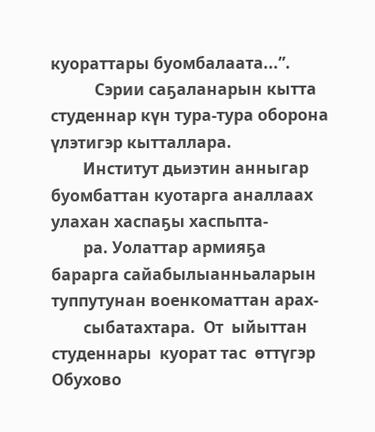куораттары буомбалаата...”.
           Сэрии саҕаланарын кытта студеннар күн тура-тура оборона үлэтигэр кытталлара.
        Институт дьиэтин анныгар буомбаттан куотарга аналлаах улахан хаспаҕы хаспьпта-
        ра. Уолаттар армияҕа барарга сайабылыанньаларын туппутунан военкоматтан арах-
        сыбатахтара.  От  ыйыттан  студеннары  куорат тас  өттүгэр  Обухово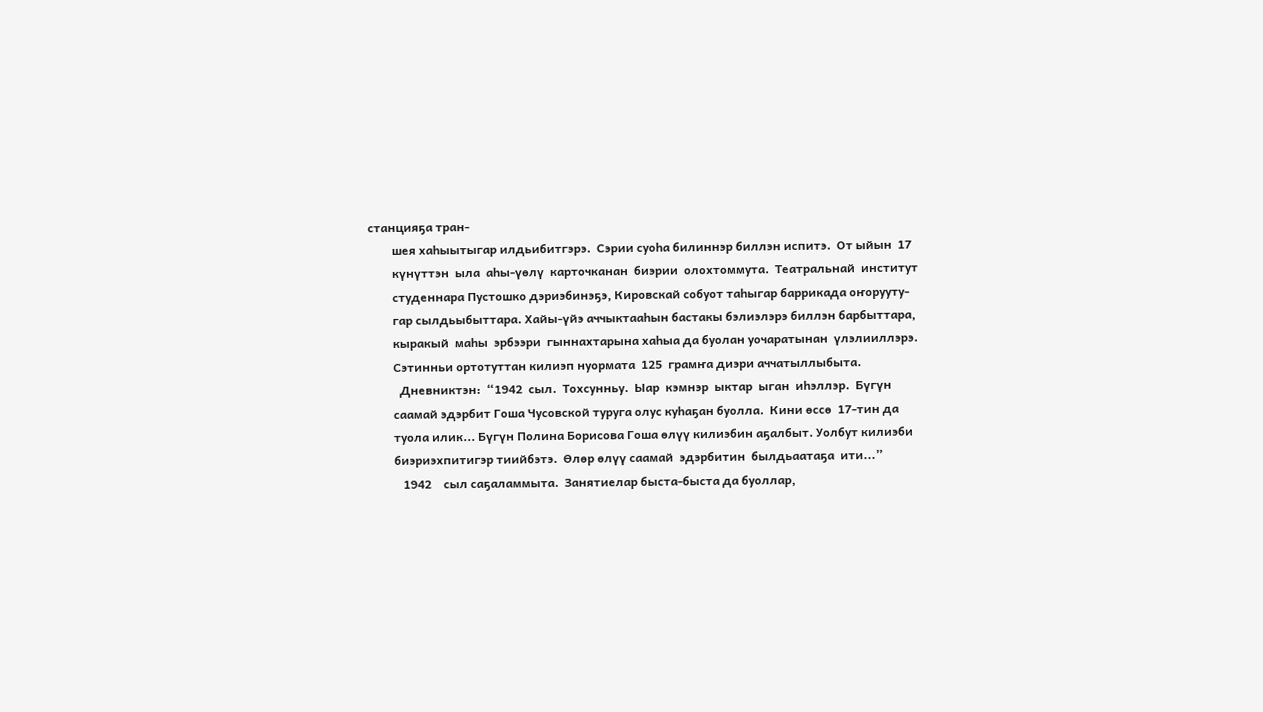станцияҕа тран-
        шея хаһыытыгар илдьибитгэрэ.  Сэрии суоһа билиннэр биллэн испитэ.  От ыйын  17
        күнүттэн  ыла  аһы-үөлү  карточканан  биэрии  олохтоммута.  Театральнай  институт
        студеннара Пустошко дэриэбинэҕэ, Кировскай собуот таһыгар баррикада оҥорууту-
        гар сылдьыбыттара. Хайы-үйэ аччыктааһын бастакы бэлиэлэрэ биллэн барбыттара,
        кыракый  маһы  эрбээри  гыннахтарына хаһыа да буолан уочаратынан  үлэлииллэрэ.
        Сэтинньи ортотуттан килиэп нуормата  125  грамҥа диэри аччатыллыбыта.
          Дневниктэн:  “1942  сыл.  Тохсунньу.  Ыар  кэмнэр  ыктар  ыган  иһэллэр.  Бүгүн
        саамай эдэрбит Гоша Чусовской туруга олус куһаҕан буолла.  Кини өссө  17-тин да
        туола илик... Бүгүн Полина Борисова Гоша өлүү килиэбин аҕалбыт. Уолбут килиэби
        биэриэхпитигэр тиийбэтэ.  Өлөр өлүү саамай  эдэрбитин  былдьаатаҕа  ити...”
           1942    сыл саҕаламмыта.  Занятиелар быста-быста да буоллар,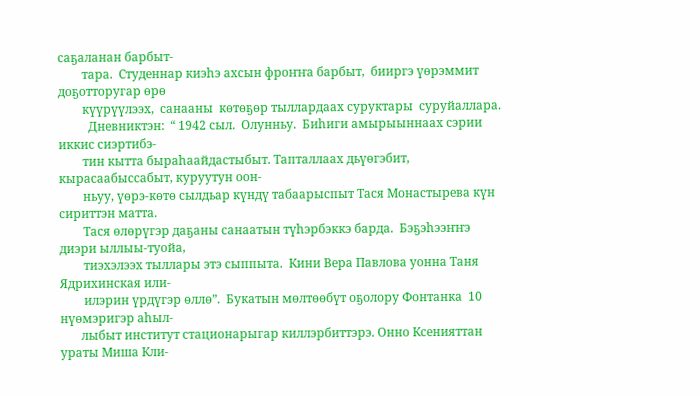саҕаланан барбыт-
        тара.  Студеннар киэһэ ахсын фроҥҥа барбыт,  бииргэ үөрэммит доҕотторугар өрө
        күүрүүлээх,  санааны  көтөҕөр тыллардаах суруктары  суруйаллара.
          Дневниктэн:  “ 1942 сыл.  Олунньу.  Биһиги амырыыннаах сэрии  иккис сиэртибэ-
        тин кытта быраһаайдастыбыт. Тапталлаах дьүөгэбит, кырасаабыссабыт, куруутун оон-
        ньуу, үөрэ-көтө сылдьар күндү табаарыспыт Тася Монастырева күн сириттэн матта.
        Тася өлөрүгэр даҕаны санаатын түһэрбэккэ барда.  Бэҕэһээҥҥэ диэри ыллыы-туойа,
        тиэхэлээх тыллары этэ сыппыта.  Кини Вера Павлова уонна Таня Ядрихинская или-
        илэрин үрдүгэр өллө”.  Букатын мөлтөөбүт оҕолору Фонтанка  10 нүөмэригэр аһыл-
       лыбыт институт стационарыгар киллэрбиттэрэ. Онно Ксенияттан ураты Миша Кли-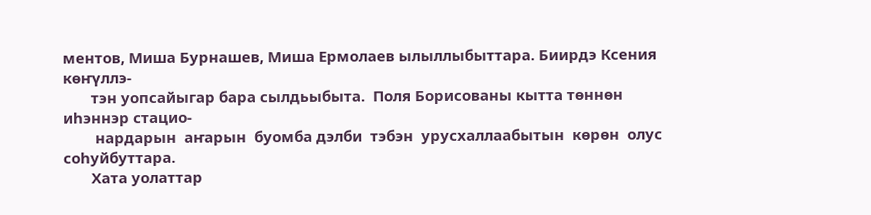ментов, Миша Бурнашев, Миша Ермолаев ылыллыбыттара. Биирдэ Ксения көҥүллэ-
       тэн уопсайыгар бара сылдьыбыта.  Поля Борисованы кытта төннөн иһэннэр стацио-
        нардарын  аҥарын  буомба дэлби  тэбэн  урусхаллаабытын  көрөн  олус  соһуйбуттара.
       Хата уолаттар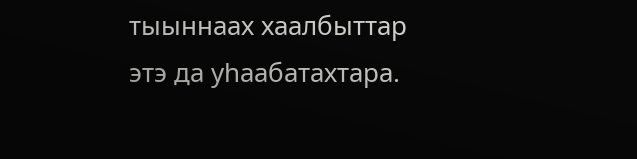тыыннаах хаалбыттар этэ да уһаабатахтара.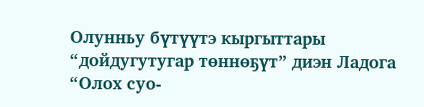Олунньу бүтүүтэ кыргыттары  “дойдугутугар төннөҕүт” диэн Ладога “Олох суо-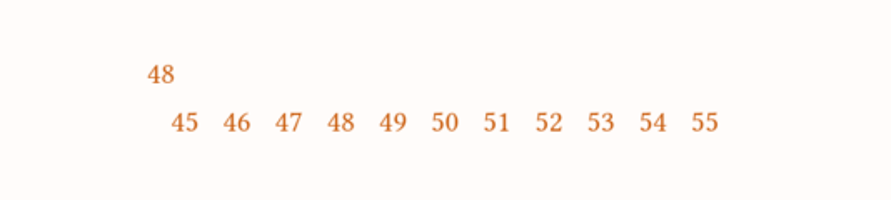48
   45   46   47   48   49   50   51   52   53   54   55